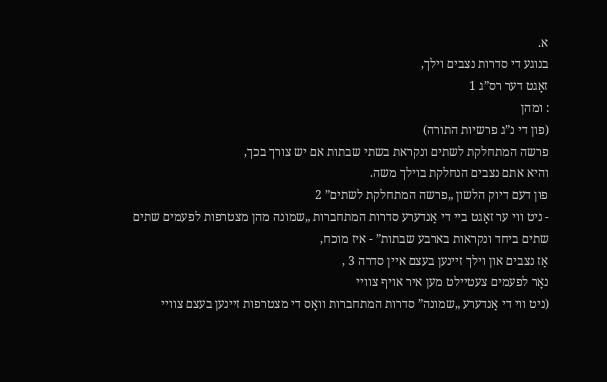א.
בנוגע די סדרות נצבים וילך,
זאָגט דער רס”ג 1
: ומהן
(פון די נ”ג פרשיות התורה)
פרשה המתחלקת לשתים ונקראת בשתי שבתות אם יש צורך בכך,
והיא אתם נצבים הנחלקת בוילך משה.
פון דעם דיוק הלשון „פרשה המתחלקת לשתים” 2
- ניט ווי ער זאָגט ביי די אַנדערע סדרות המתחברות „שמונה מהן מצטרפות לפעמים שתים שתים ביחד ונקראות בארבע שבתות” - איז מוכח,
אַז נצבים און וילך זיינען בעצם איין סדרה 3 ,
נאָר לפעמים צעטיילט מען איר אויף צוויי
(ניט ווי די אַנדערע „שמונה” סדרות המתחברות וואָס די מצטרפות זיינען בעצם צוויי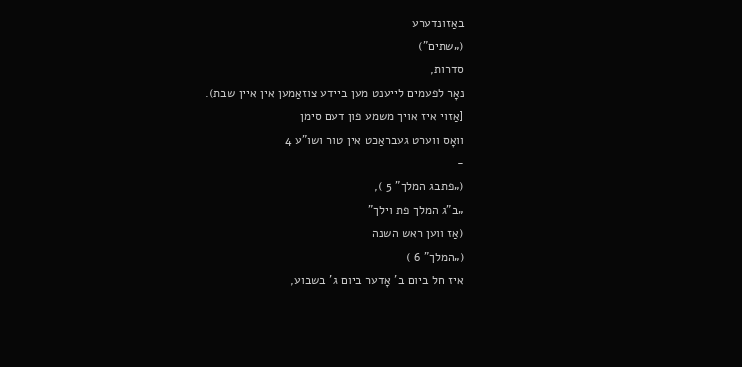באַזונדערע
(„שתים”)
סדרות,
נאָר לפעמים לייענט מען ביידע צוזאַמען אין איין שבת).
[אַזוי איז אויך משמע פון דעם סימן
וואָס ווערט געבראַכט אין טור ושו”ע 4
-
(„פתבג המלך” 5 ),
„ב”ג המלך פת וילך”
(אַז ווען ראש השנה
(„המלך” 6 )
איז חל ביום ב’ אָדער ביום ג’ בשבוע,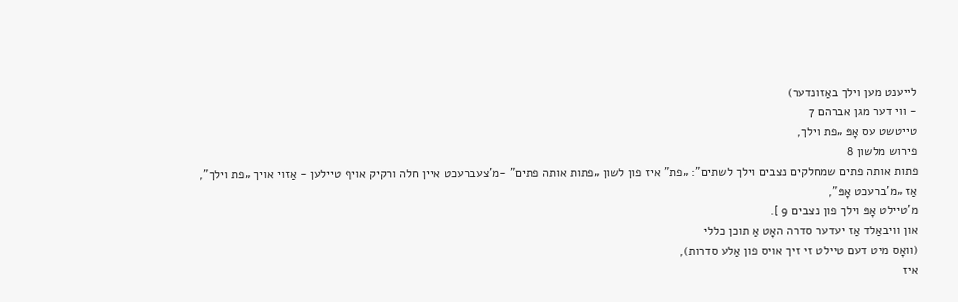לייענט מען וילך באַזונדער)
- ווי דער מגן אברהם 7
טייטשט עס אָפּ „פת וילך,
פירוש מלשון 8
פתות אותה פתים שמחלקים נצבים וילך לשתים”: „פת” איז פון לשון „פתות אותה פתים” -מ’צעברעכט איין חלה ורקיק אויף טיילען - אַזוי אויך „פת וילך”,
אַז „מ’ברעכט אָפּ”,
מ’טיילט אָפּ וילך פון נצבים 9 ].
און וויבאַלד אַז יעדער סדרה האָט אַ תוכן כללי
(וואָס מיט דעם טיילט זי זיך אויס פון אַלע סדרות),
איז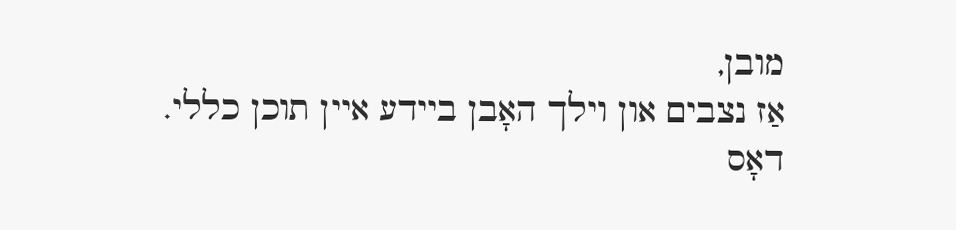מובן,
אַז נצבים און וילך האָבן ביידע איין תוכן כללי.
דאָס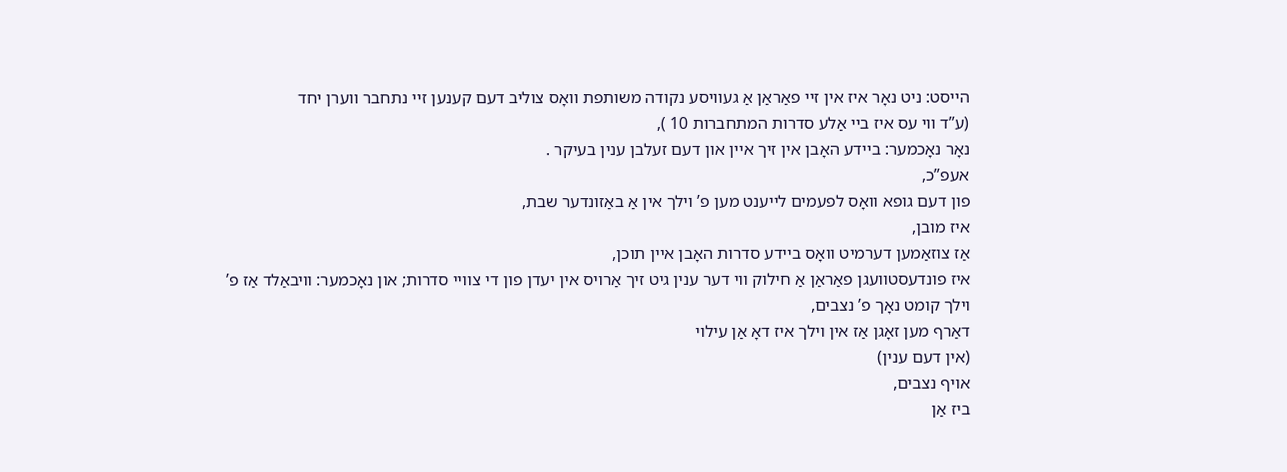הייסט: ניט נאָר איז אין זיי פאַראַן אַ געוויסע נקודה משותפת וואָס צוליב דעם קענען זיי נתחבר ווערן יחד
(ע”ד ווי עס איז ביי אַלע סדרות המתחברות 10 ),
נאָר נאָכמער: ביידע האָבן אין זיך איין און דעם זעלבן ענין בעיקר .
אעפ”כ,
פון דעם גופא וואָס לפעמים לייענט מען פ’ וילך אין אַ באַזונדער שבת,
איז מובן,
אַז צוזאַמען דערמיט וואָס ביידע סדרות האָבן איין תוכן,
איז פונדעסטוועגן פאַראַן אַ חילוק ווי דער ענין גיט זיך אַרויס אין יעדן פון די צוויי סדרות; און נאָכמער: וויבאַלד אַז פ’ וילך קומט נאָך פ’ נצבים,
דאַרף מען זאָגן אַז אין וילך איז דאָ אַן עילוי
(אין דעם ענין)
אויף נצבים,
ביז אַן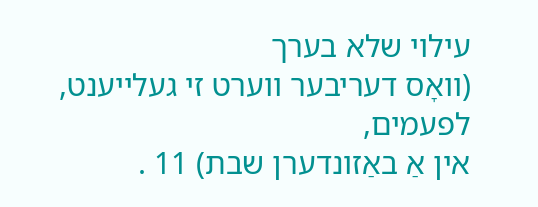עילוי שלא בערך
(וואָס דעריבער ווערט זי געלייענט,
לפעמים,
אין אַ באַזונדערן שבת) 11 .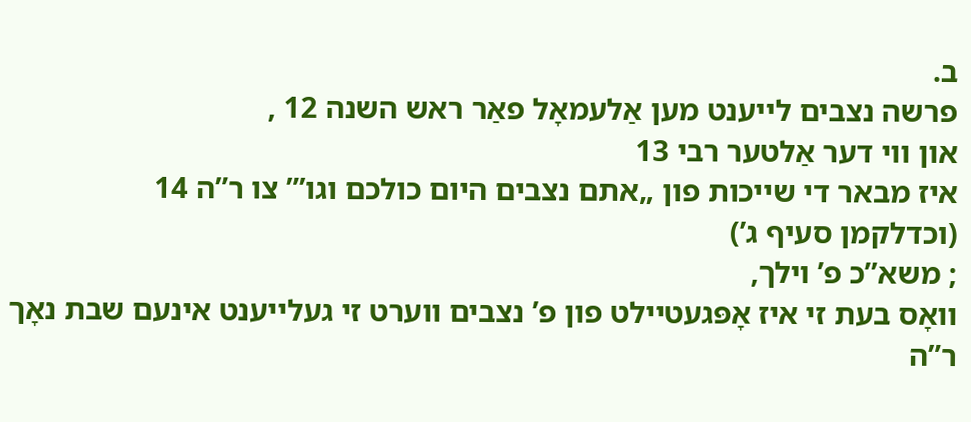ב.
פרשה נצבים לייענט מען אַלעמאָל פאַר ראש השנה 12 ,
און ווי דער אַלטער רבי 13
איז מבאר די שייכות פון „אתם נצבים היום כולכם וגו’” צו ר”ה 14
(וכדלקמן סעיף ג’)
; משא”כ פ’ וילך,
וואָס בעת זי איז אָפּגעטיילט פון פ’ נצבים ווערט זי געלייענט אינעם שבת נאָך ר”ה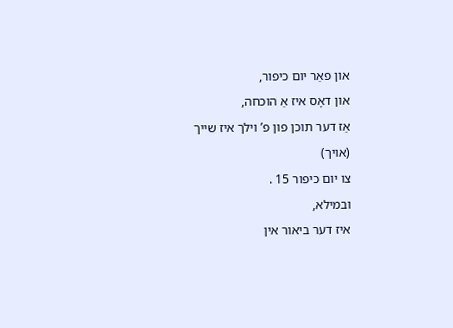און פאַר יום כיפור,
און דאָס איז אַ הוכחה,
אַז דער תוכן פון פ’ וילך איז שייך
(אויך)
צו יום כיפור 15 .
ובמילא,
איז דער ביאור אין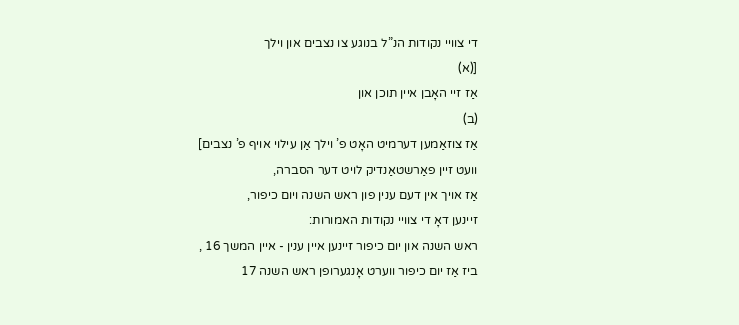די צוויי נקודות הנ”ל בנוגע צו נצבים און וילך
[(א)
אַז זיי האָבן איין תוכן און
(ב)
אַז צוזאַמען דערמיט האָט פ’ וילך אַן עילוי אויף פ’ נצבים]
וועט זיין פאַרשטאַנדיק לויט דער הסברה,
אַז אויך אין דעם ענין פון ראש השנה ויום כיפור,
זיינען דאָ די צוויי נקודות האמורות:
ראש השנה און יום כיפור זיינען איין ענין - איין המשך 16 ,
ביז אַז יום כיפור ווערט אָנגערופן ראש השנה 17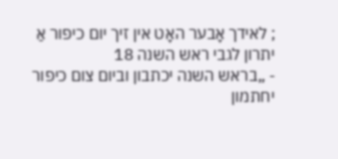; לאידך אָבער האָט אין זיך יום כיפור אַ יתרון לגבי ראש השנה 18
- „בראש השנה יכתבון וביום צום כיפור יחתמון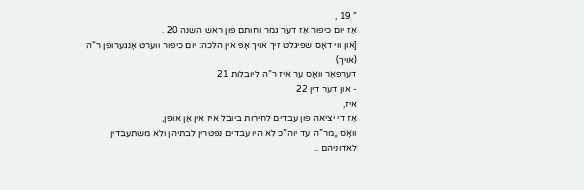” 19 ,
אַז יום כיפור אַז דער גמר וחותם פון ראש השנה 20 .
[און ווי דאָס שפיגלט זיך אויך אָפּ אין הלכה: יום כיפור ווערט אָנגערופן ר”ה
(אויך)
דערפאַר וואָס ער איז ר”ה ליובלות 21
- און דער דין 22
איז,
אַז די יציאה פון עבדים לחירות ביובל איז אין אַן אופן,
וואָס „מר”ה עד יוה”כ לא היו עבדים נפטרין לבתיהן ולא משתעבדין לאדוניהם ..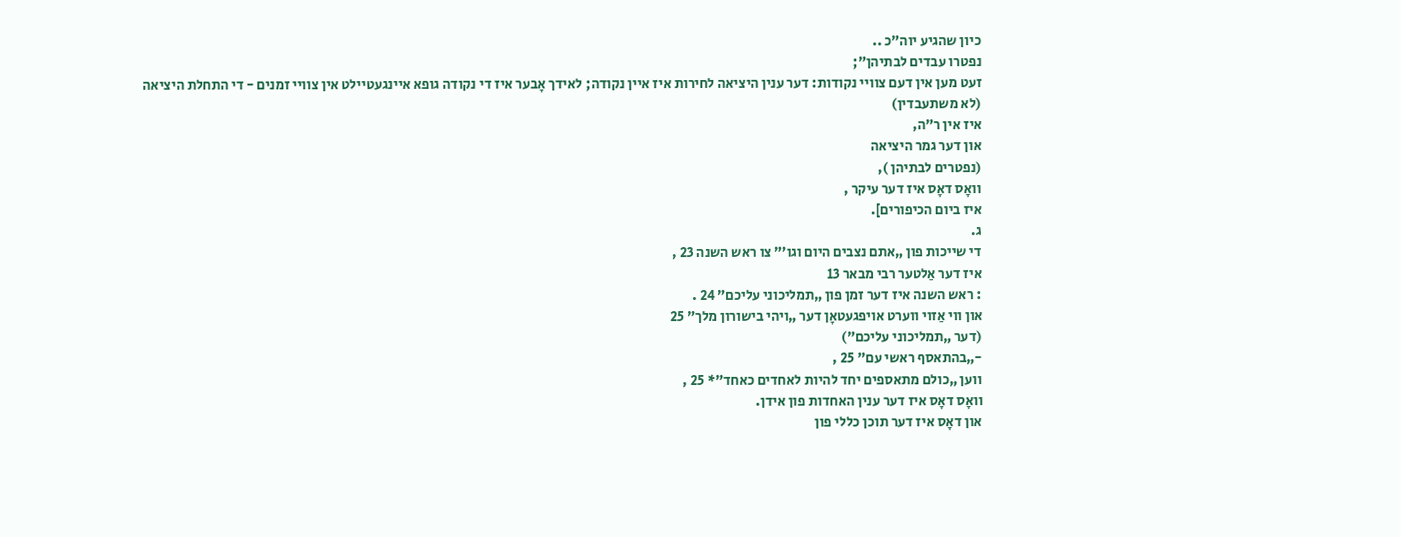כיון שהגיע יוה”כ ..
נפטרו עבדים לבתיהן”;
זעט מען אין דעם צוויי נקודות: דער ענין היציאה לחירות איז איין נקודה; לאידך אָבער איז די נקודה גופא איינגעטיילט אין צוויי זמנים - די התחלת היציאה
(לא משתעבדין)
איז אין ר”ה,
און דער גמר היציאה
(נפטרים לבתיהן ),
וואָס דאָס איז דער עיקר ,
איז ביום הכיפורים].
ג.
די שייכות פון „אתם נצבים היום וגו’” צו ראש השנה 23 ,
איז דער אַלטער רבי מבאר 13
: ראש השנה איז דער זמן פון „תמליכוני עליכם” 24 .
און ווי אַזוי ווערט אויפגעטאָן דער „ויהי בישורון מלך” 25
(דער „תמליכוני עליכם”)
-„בהתאסף ראשי עם" 25 ,
ווען „כולם מתאספים יחד להיות לאחדים כאחד”* 25 ,
וואָס דאָס איז דער ענין האחדות פון אידן.
און דאָס איז דער תוכן כללי פון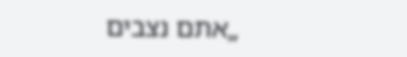„אתם נצבים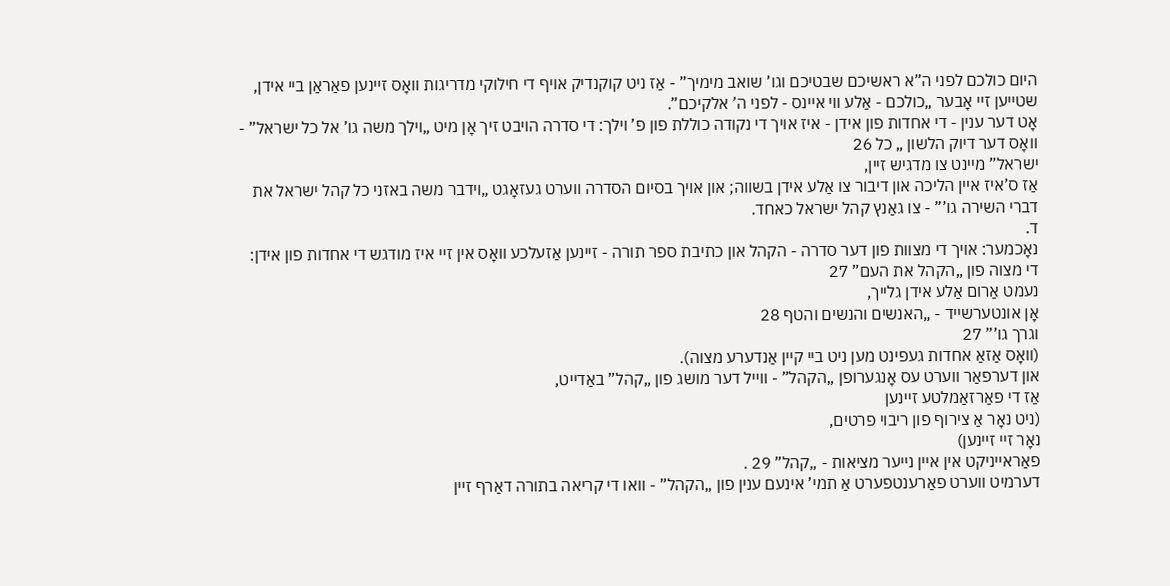היום כולכם לפני ה”א ראשיכם שבטיכם וגו’ שואב מימיך” - אַז ניט קוקנדיק אויף די חילוקי מדריגות וואָס זיינען פאַראַן ביי אידן,
שטייען זיי אָבער „כולכם - אַלע ווי איינס - לפני ה’ אלקיכם”.
אָט דער ענין - די אחדות פון אידן - איז אויך די נקודה כוללת פון פ’ וילך: די סדרה הויבט זיך אָן מיט „וילך משה גו’ אל כל ישראל” - וואָס דער דיוק הלשון „ כל 26
ישראל” מיינט צו מדגיש זיין,
אַז ס’איז איין הליכה און דיבור צו אַלע אידן בשווה; און אויך בסיום הסדרה ווערט געזאָגט „וידבר משה באזני כל קהל ישראל את דברי השירה גו’” - צו גאַנץ קהל ישראל כאחד.
ד.
נאָכמער: אויך די מצוות פון דער סדרה - הקהל און כתיבת ספר תורה - זיינען אַזעלכע וואָס אין זיי איז מודגש די אחדות פון אידן:
די מצוה פון „הקהל את העם” 27
נעמט אַרום אַלע אידן גלייך,
אָן אונטערשייד - „האנשים והנשים והטף 28
וגרך גו’” 27
(וואָס אַזאַ אחדות געפינט מען ניט ביי קיין אַנדערע מצוה).
און דערפאַר ווערט עס אָנגערופן „הקהל” - ווייל דער מושג פון „קהל” באַדייט,
אַז די פאַרזאַמלטע זיינען
(ניט נאָר אַ צירוף פון ריבוי פרטים,
נאָר זיי זיינען)
פאַראייניקט אין איין נייער מציאות - „קהל” 29 .
דערמיט ווערט פאַרענטפערט אַ תמי’ אינעם ענין פון „הקהל” - וואו די קריאה בתורה דאַרף זיין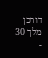דורכן מלך 30
-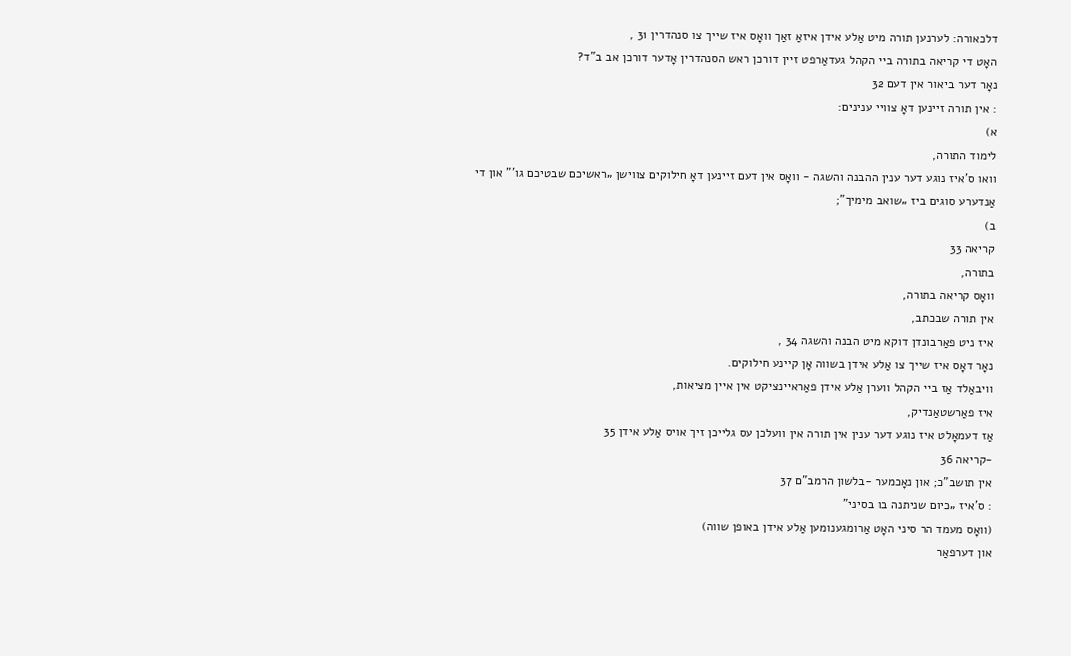דלכאורה: לערנען תורה מיט אַלע אידן איזאַ זאַך וואָס איז שייך צו סנהדרין 31 ,
האָט די קריאה בתורה ביי הקהל געדאַרפט זיין דורכן ראש הסנהדרין אָדער דורכן אב ב”ד?
נאָר דער ביאור אין דעם 32
: אין תורה זיינען דאָ צוויי ענינים:
א)
לימוד התורה,
וואו ס’איז נוגע דער ענין ההבנה והשגה - וואָס אין דעם זיינען דאָ חילוקים צווישן „ראשיכם שבטיכם גו’” און די אַנדערע סוגים ביז „שואב מימיך”;
ב)
קריאה 33
בתורה,
וואָס קריאה בתורה,
אין תורה שבכתב,
איז ניט פאַרבונדן דוקא מיט הבנה והשגה 34 ,
נאָר דאָס איז שייך צו אַלע אידן בשווה אָן קיינע חילוקים.
וויבאַלד אַז ביי הקהל ווערן אַלע אידן פאַראיינציקט אין איין מציאות,
איז פאַרשטאַנדיק,
אַז דעמאָלט איז נוגע דער ענין אין תורה אין וועלכן עס גלייכן זיך אויס אַלע אידן 35
-קריאה 36
אין תושב”כ; און נאָכמער -בלשון הרמב”ם 37
: ס’איז „כיום שניתנה בו בסיני”
(וואָס מעמד הר סיני האָט אַרומגענומען אַלע אידן באופן שווה)
און דערפאַר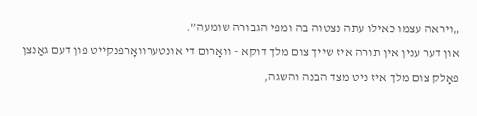„ויראה עצמו כאילו עתה נצטוה בה ומפי הגבורה שומעה”.
און דער ענין אין תורה איז שייך צום מלך דוקא - וואָרום די אונטערוואָרפנקייט פון דעם גאַנצן פאָלק צום מלך איז ניט מצד הבנה והשגה,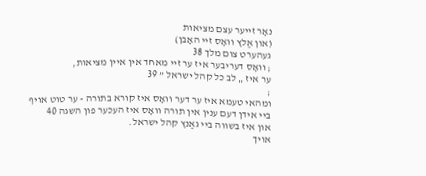נאָר זייער עצם מציאות
(און אַלץ וואָס זיי האָבן)
געהערט צום מלך 38
; וואָס דעריבער איז ער זיי מאחד אין איין מציאות,
ער איז „ לב כל קהל ישראל ” 39
;
ומהאי טעמא איז ער דער וואָס איז קורא בתורה - ער טוט אויף ביי אידן דעם ענין אין תורה וואָס איז העכער פון השגה 40
און איז בשווה ביי גאַנץ קהל ישראל.
אויך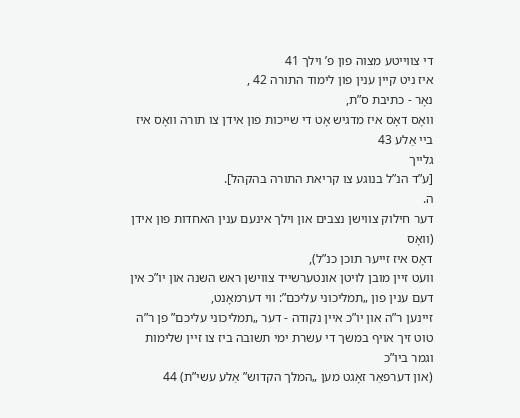די צווייטע מצוה פון פ’ וילך 41
איז ניט קיין ענין פון לימוד התורה 42 ,
נאָר - כתיבת ס”ת,
וואָס דאָס איז מדגיש אָט די שייכות פון אידן צו תורה וואָס איז ביי אַלע 43
גלייך
[ע”ד הנ”ל בנוגע צו קריאת התורה בהקהל].
ה.
דער חילוק צווישן נצבים און וילך אינעם ענין האחדות פון אידן
(וואָס
דאָס איז זייער תוכן כנ”ל),
וועט זיין מובן לויטן אונטערשייד צווישן ראש השנה און יו”כ אין דעם ענין פון „תמליכוני עליכם”: ווי דערמאָנט,
זיינען ר”ה און יו”כ איין נקודה - דער „תמליכוני עליכם” פן ר”ה טוט זיך אויף במשך די עשרת ימי תשובה ביז צו זיין שלימות וגמר ביו”כ
(און דערפאַר זאָגט מען „המלך הקדוש” אַלע עשי”ת) 44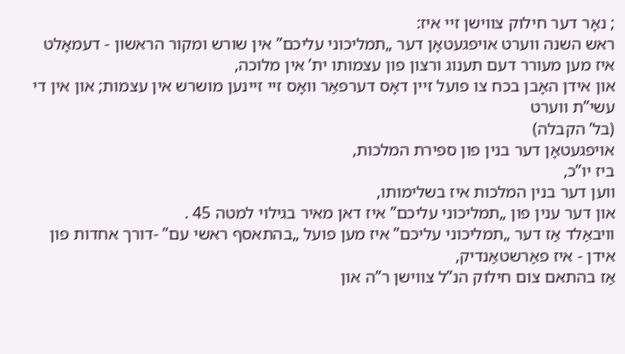; נאָר דער חילוק צווישן זיי איז:
ראש השנה ווערט אויפגעטאָן דער „תמליכוני עליכם” אין שורש ומקור הראשון - דעמאָלט איז מען מעורר דעם תענוג ורצון פון עצמותו ית’ אין מלוכה,
און אידן האָבן בכח צו פועל זיין דאָס דערפאַר וואָס זיי זיינען מושרש אין עצמות; און אין די עשי”ת ווערט
(בל’ הקבלה)
אויפגעטאָן דער בנין פון ספירת המלכות,
ביז יו”כ,
ווען דער בנין המלכות איז בשלימותו,
און דער ענין פון „תמליכוני עליכם” איז דאן מאיר בגילוי למטה 45 .
וויבאַלד אַז דער „תמליכוני עליכם” איז מען פועל „בהתאסף ראשי עם” -דורך אחדות פון אידן - איז פאַרשטאַנדיק,
אַז בהתאם צום חילוק הנ”ל צווישן ר”ה און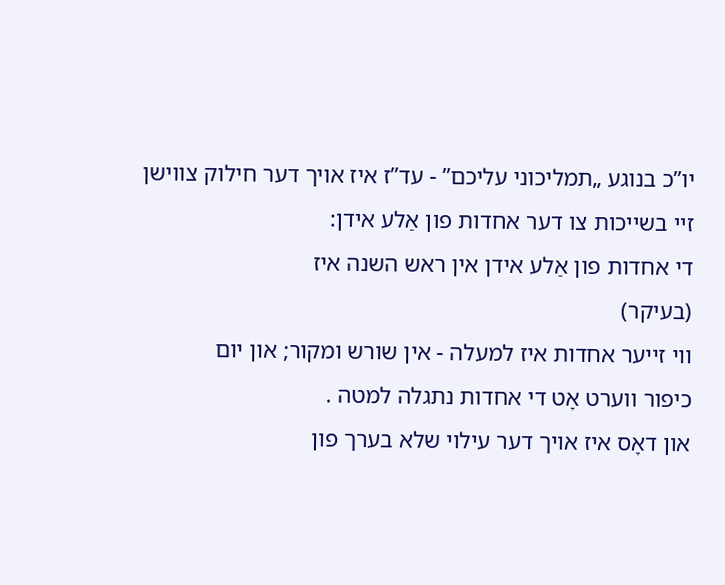יו”כ בנוגע „תמליכוני עליכם” - עד”ז איז אויך דער חילוק צווישן זיי בשייכות צו דער אחדות פון אַלע אידן:
די אחדות פון אַלע אידן אין ראש השנה איז
(בעיקר)
ווי זייער אחדות איז למעלה - אין שורש ומקור; און יום
כיפור ווערט אָט די אחדות נתגלה למטה .
און דאָס איז אויך דער עילוי שלא בערך פון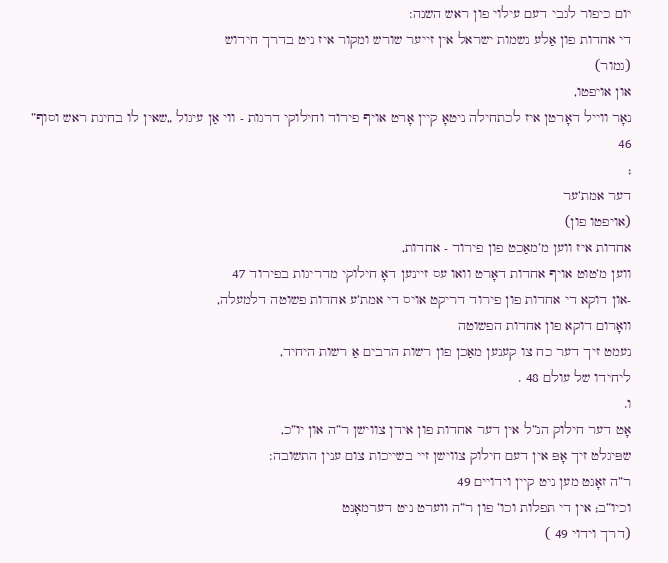יום כיפור לגבי דעם עילוי פון ראש השנה:
די אחדות פון אַלע נשמות ישראל אין זייער שורש ומקור איז ניט בדרך חידוש
(גמור)
און אויפטו,
נאָר ווייל דאָרטן איז לכתחילה ניטאָ קיין אָרט אויף פירוד וחילוקי דרגות - ווי אַן עיגול „שאין לו בחינת ראש וסוף” 46
;
דער אמת’ער
(אויפטו פון)
אחדות איז ווען מ’מאַכט פון פירוד - אחדות,
ווען מ’טוט אויף אחדות דאָרט וואו עס זיינען דאָ חילוקי מדריגות בפירוד 47
-און דוקא די אחדות פון פירוד דריקט אויס די אמת’ע אחדות פשוטה דלמעלה,
וואָרום דוקא פון אחדות הפשוטה
נעמט זיך דער כח צו קענען מאַכן פון רשות הרבים אַ רשות היחיד,
ליחידו של עולם 48 .
ו.
אָט דער חילוק הנ”ל אין דער אחדות פון אידן צווישן ר”ה און יו”כ,
שפּיגלט זיך אָפּ אין דעם חילוק צווישן זיי בשייכות צום ענין התשובה:
ר”ה זאָגט מען ניט קיין וידויים 49
וכיו”ב; אין די תפלות וכו’ פון ר”ה ווערט ניט דערמאָנט
(דרך וידוי 49 )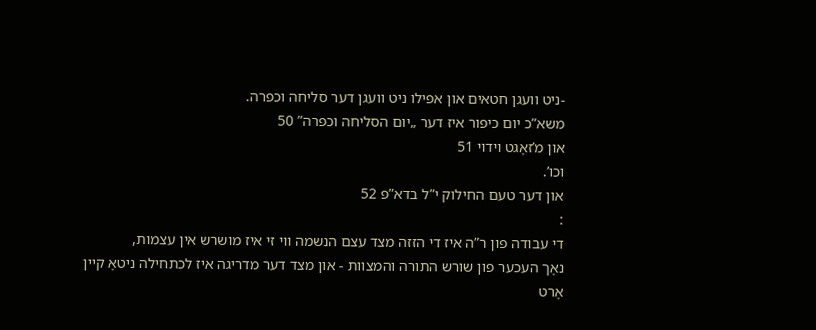-ניט וועגן חטאים און אפילו ניט וועגן דער סליחה וכפרה.
משא”כ יום כיפור איז דער „יום הסליחה וכפרה” 50
און מ’זאָגט וידוי 51
וכו’.
און דער טעם החילוק י”ל בדא”פ 52
:
די עבודה פון ר”ה איז די הזזה מצד עצם הנשמה ווי זי איז מושרש אין עצמות,
נאָך העכער פון שורש התורה והמצוות - און מצד דער מדריגה איז לכתחילה ניטאָ קיין אָרט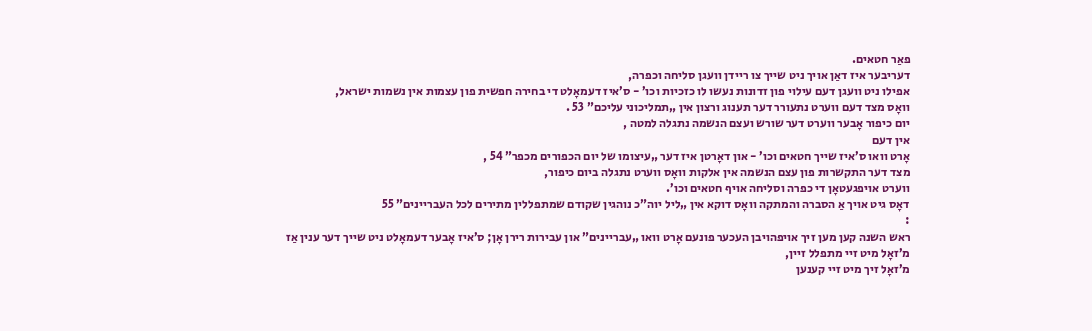פאַר חטאים.
דעריבער איז דאַן אויך ניט שייך צו ריידן וועגן סליחה וכפרה,
אפילו ניט וועגן דעם עילוי פון זדונות נעשו לו כזכיות וכו’ - ס’איז דעמאָלט די בחירה חפשית פון עצמות אין נשמות ישראל,
וואָס מצד דעם ווערט נתעורר דער תענוג ורצון אין „תמליכוני עליכם” 53 .
יום כיפור אָבער ווערט דער שורש ועצם הנשמה נתגלה למטה ,
אין דעם
אָרט וואו ס’איז שייך חטאים וכו’ - און דאָרטן איז דער „עיצומו של יום הכפורים מכפר” 54 ,
מצד דער התקשרות פון עצם הנשמה אין אלקות וואָס ווערט נתגלה ביום כיפור,
ווערט אויפגעטאָן די כפרה וסליחה אויף חטאים וכו’.
דאָס גיט אויך אַ הסברה והמתקה וואָס דוקא אין „ליל יוה”כ נוהגין שקודם שמתפללין מתירים לכל העבריינים” 55
:
ראש השנה קען מען זיך אויפהויבן העכער פונעם אָרט וואו „עבריינים” און עבירות רירן אָן; ס’איז אָבער דעמאָלט ניט שייך דער ענין אַז מ’זאָל מיט זיי מתפלל זיין,
מ’זאָל זיך מיט זיי קענען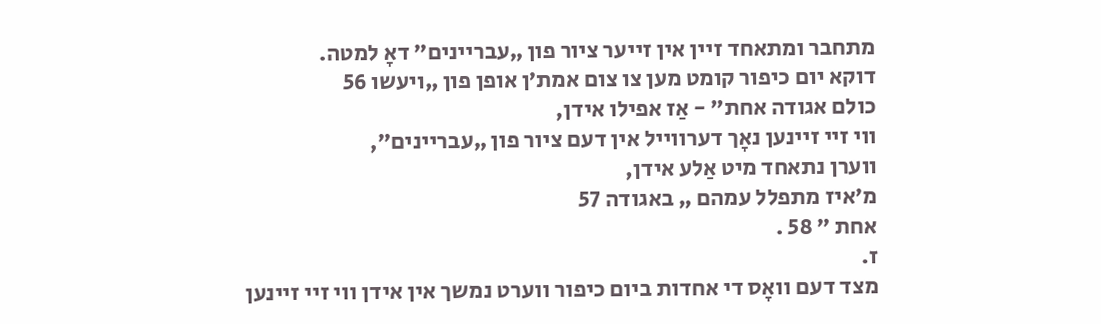מתחבר ומתאחד זיין אין זייער ציור פון „עבריינים” דאָ למטה.
דוקא יום כיפור קומט מען צו צום אמת’ן אופן פון „ויעשו 56
כולם אגודה אחת” - אַז אפילו אידן,
ווי זיי זיינען נאָך דערווייל אין דעם ציור פון „עבריינים”,
ווערן נתאחד מיט אַלע אידן,
מ’איז מתפלל עמהם „ באגודה 57
אחת ” 58 .
ז.
מצד דעם וואָס די אחדות ביום כיפור ווערט נמשך אין אידן ווי זיי זיינען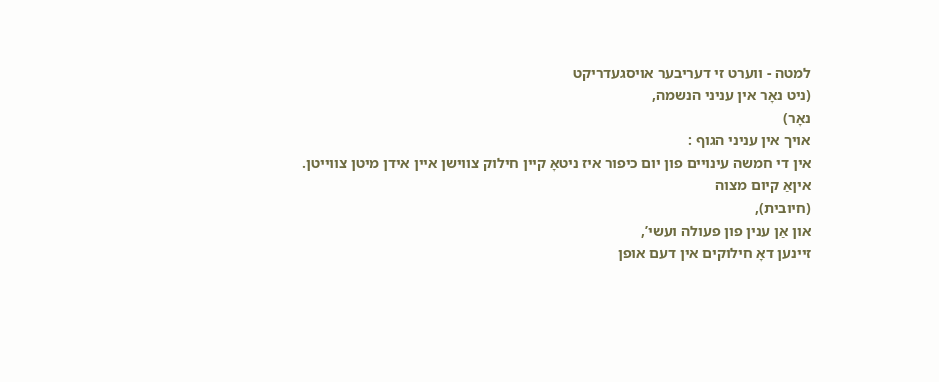למטה - ווערט זי דעריבער אויסגעדריקט
(ניט נאָר אין עניני הנשמה,
נאָר)
אויך אין עניני הגוף :
אין די חמשה עינויים פון יום כיפור איז ניטאָ קיין חילוק צווישן איין אידן מיטן צווייטן.
איןאַ קיום מצוה
(חיובית),
און אַן ענין פון פעולה ועשי’,
זיינען דאָ חילוקים אין דעם אופן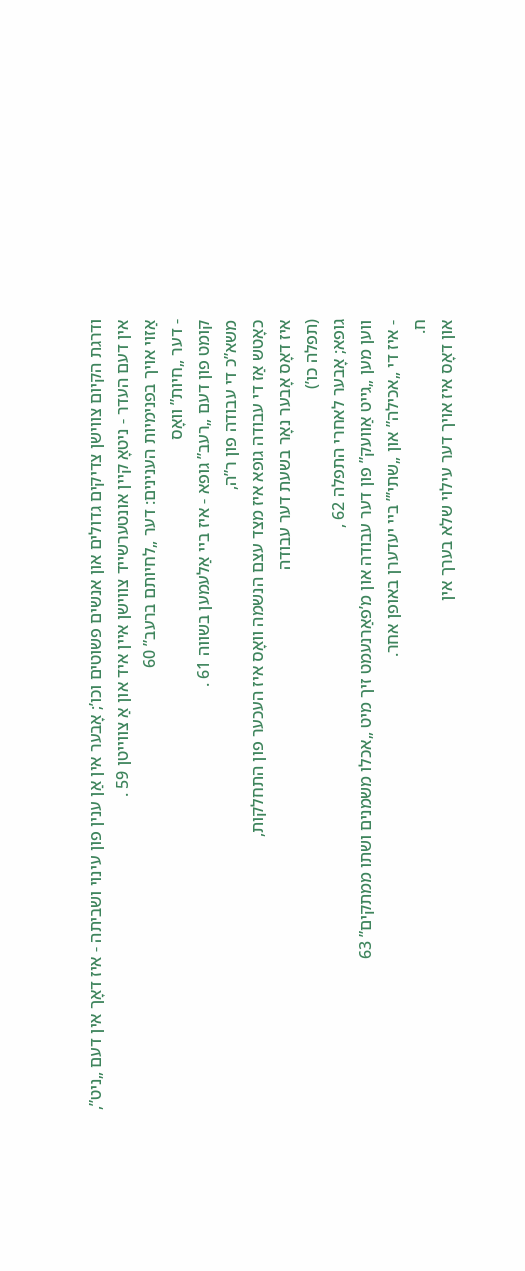ודרגת הקיום צווישן צדיקים גדולים און אנשים פשוטים וכו’; אָבער אין אַן ענין פון עינוי ושביתה - איז דאָך אין דעם „ניט”,
אין דעם העדר - ניטאָ קיין אונטערשייד צווישן איין איד און אַ צווייטן 59 .
אַזוי אויך בפנימיות הענינים: דער „לחיותם ברעב” 60
- דער „חיות” וואָס
קומט פון דעם „רעב” גופא - איז ביי אַלעמען בשווה 61 .
משא”כ די עבודה פון ר”ה,
כאָטש אַז די עבודה גופא איז מצד עצם הנשמה וואָס איז העכער פון התחלקות,
איז דאָס אָבער נאָר בשעת דער עבודה
(תפלה כו’)
גופא; אָבער לאחרי התפלה 62 ,
ווען מען „גייט אַוועק” פון דער עבודה און מ’פאַרנעמט זיך מיט „אכלו משמנים ושתו ממתקים” 63
- איז די „אכילה” און „שתי’” ביי יעדערן באופן אחר.
ח.
און דאָס איז אויך דער עילוי שלא בערך אין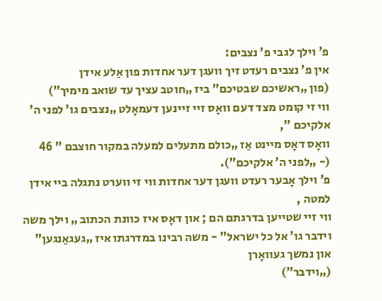פ’ וילך לגבי פ’ נצבים:
אין פ’ נצבים רעדט זיך וועגן דער אחדות פון אַלע אידן
(פון „ראשיכם שבטיכם” ביז „חוטב עציך עד שואב מימיך”)
ווי זי קומט מצד דעם וואָס זיי זיינען דעמאָלט „נצבים גו’ לפני ה’ אלקיכם ”,
וואָס דאָס מיינט אַז „כולם מתעלים למעלה במקור חוצבם " 46
(- „לפני ה’ אלקיכם”).
פ’ וילך אָבער רעדט וועגן דער אחדות ווי זי ווערט נתגלה ביי אידן למטה ,
ווי זיי שטייען בדרגתם הם ; און דאָס איז כוונת הכתוב „ וילך משה וידבר גו’ אל כל ישראל” - משה רבינו במדרגתו איז „געגאַנגען” און נמשך געוואָרן
(„וידבר”)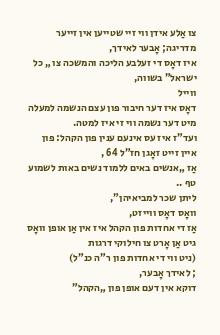צו אַלע אידן ווי זיי שטייען אין זייער מדריגה; אָבער לאידך,
איז דאָס די זעלבע הליכה והמשכה צו „ כל ישראל” בשווה,
ווייל
דאָס איז דער חיבור פון עצם הנשמה למעלה מיט דער נשמה ווי זי איז למטה.
ועד”ז איז עס אינעם ענין פון הקהל: פון איין זייט זאָגן חז”ל 64 ,
אַז „אנשים באים ללמוד נשים באות לשמוע טף ..
ליתן שכר למביאיהן”,
וואָס דאָס ווייזט,
אַז די אחדות פון הקהל איז אין אַן אופן וואָס גיט אַן אָרט צו חילוקי דרגות
(ניט ווי די אחדות פון ר”ה כנ”ל)
; לאידך אָבער,
דוקא אין דעם אופן פון „הקהל”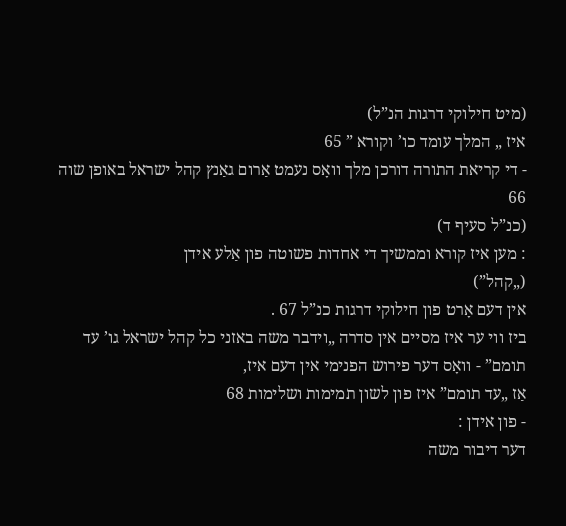(מיט חילוקי דרגות הנ”ל)
איז „ המלך עומד כו’ וקורא ” 65
- די קריאת התורה דורכן מלך וואָס נעמט אַרום גאַנץ קהל ישראל באופן שוה 66
(כנ”ל סעיף ד)
: מען איז קורא וממשיך די אחדות פשוטה פון אַלע אידן
(„קהל”)
אין דעם אָרט פון חילוקי דרגות כנ”ל 67 .
ביז ווי ער איז מסיים אין סדרה „וידבר משה באזני כל קהל ישראל גו’ עד תומם” - וואָס דער פירוש הפנימי אין דעם איז,
אַז „עד תומם” איז פון לשון תמימות ושלימות 68
- פון אידן :
דער דיבור משה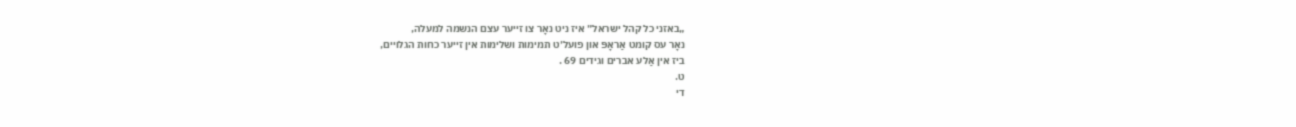„באזני כל קהל ישראל” איז ניט נאָר צו זייער עצם הנשמה למעלה,
נאָר עס קומט אַראָפּ און פועל’ט תמימות ושלימות אין זייער כחות הגלויים,
ביז אין אַלע אברים וגידים 69 .
ט.
די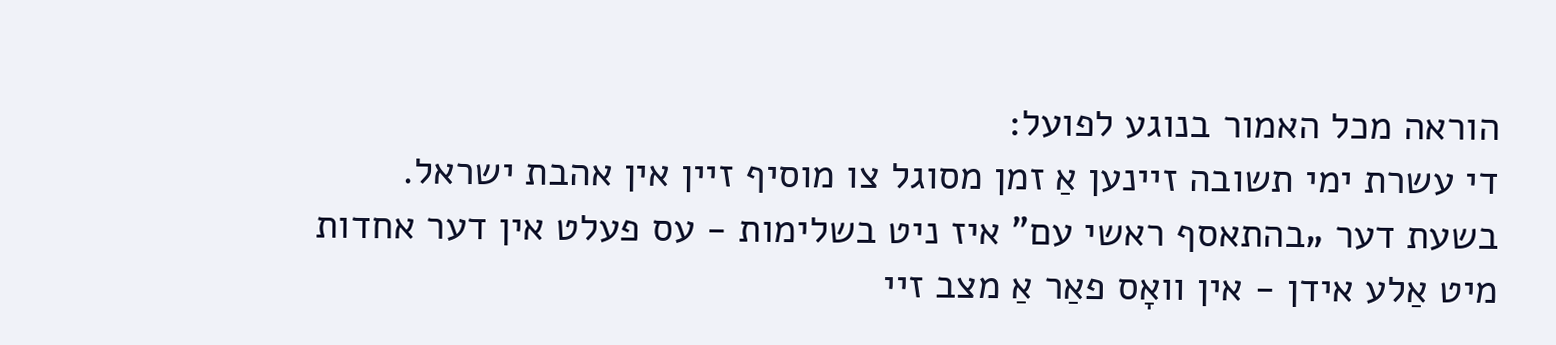הוראה מכל האמור בנוגע לפועל:
די עשרת ימי תשובה זיינען אַ זמן מסוגל צו מוסיף זיין אין אהבת ישראל.
בשעת דער „בהתאסף ראשי עם” איז ניט בשלימות - עס פעלט אין דער אחדות מיט אַלע אידן - אין וואָס פאַר אַ מצב זיי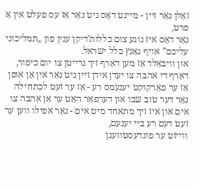זאָלן נאָר זיין - מיינט דאָס ניט נאָר אַז עס פעלט אין אַ פרט,
נאָר דאָס איז נוגע צום כללות’דיקן ענין פון „תמליכוני עליכם” אויף גאַנץ כלל ישראל.
און וויבאַלד אַז מען דאַרף זיך גרייטן צו יום כיפור,
דאַרף די אהבה צו יעדן אידן זיין ניט נאָר אין אַן אופן אַז ער פאַרקוקט יענעמס רע - אַז ער זעט לכתחילה נאָר דער טוב שבו און דערפאַר האָט ער אַן אהבה צו אים און איז זיך מתאחד מיט אים - נאָר אפילו ווען ער זעט דעם רע ביי יענעם,
ווייזט ער פונדעסטוועגן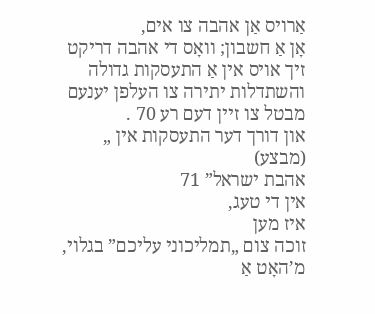אַרויס אַן אהבה צו אים,
אָן אַ חשבון; וואָס די אהבה דריקט זיך אויס אין אַ התעסקות גדולה והשתדלות יתירה צו העלפן יענעם מבטל צו זיין דעם רע 70 .
און דורך דער התעסקות אין „
(מבצע)
אהבת ישראל” 71
אין די טעג,
איז מען
זוכה צום „תמליכוני עליכם” בגלוי,
מ’האָט אַ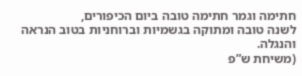חתימה וגמר חתימה טובה ביום הכיפורים,
לשנה טובה ומתוקה בגשמיות וברוחניות בטוב הנראה והנגלה.
(משיחת ש”פ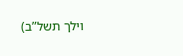וילך תשל”ב)